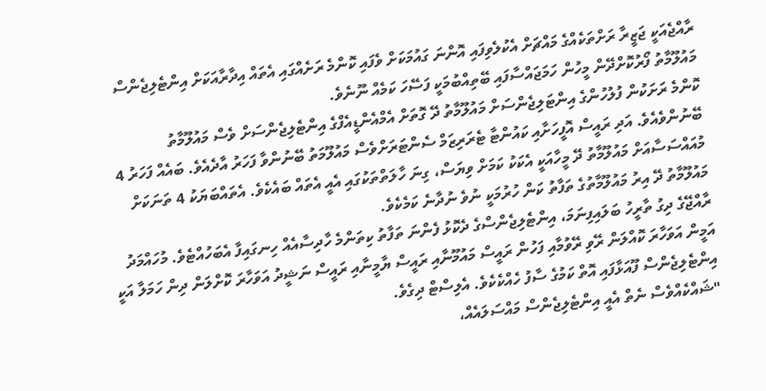ރާއްޖެއަކީ ޖަޒީރާ ރަށްތަކެއްގެ މައްޗަށް އެކުލެވިފައި އޮންނަ ގައުމަކަށް ވެފައި ކޮންމެ ރަށެއްގައި އެތައް އިދާރާއަކަށް އިންޓެލިޖެންސް މައުލޫމާތު ފޯރުކޮށްދޭން މީހުން ހަމަޖައްސާފައި ބޭތިއްބުމަކީ ފަސޭހަ ކަމެއް ނޫނެވެ.
ކޮންމެ ރަށަކުން ފުލުހުންގެ އިންޓަލިޖެންސަށް މައުލޫމާތު ދޭ ގޮތަށް އެމްއެންޑީއެފްގެ އިންޓެލިޖެންސަށް ވެސް މައުލޫމާތު ބޭނުންވެއެވެ. އަދި ރައީސް އޮފީހަށާއި ކައުންޓާ ޓެރަރިޒަމް ސެންޓަރަށްވެސް މައުލޫމަތު ބޭނުންވާ ފަހަރު އާދެއެވެ. ބައެއް ފަހަރު 4 މުއައްސަސާއަށް މައުލޫމާތު ދޭ މީހާއަކީ އެކަކު ކަމަށް ވިޔަސް، ގިނަ ހާލަތްތަކުގައި އެއީ އެތައް ބައެކެވެ. އެތައްބަޔަކު 4 ތަނަކަށް މައުލޫމާތު ދޭ އިރު މައުލޫމާތުގެ ތަފާތު ކަން ހުރުމަކީ ނުވެ ނުދާނެ ކަމެކެވެ.
ރާއްޖޭގެ ދިގު ތާރީހު ބަލައިފިނަމަ، އިންޓެލިޖެންސްގެ ދެކޮޅު ފެންނަ ތަފާތު ކިތަންމެ ހާދިސާއެއް ހިނގައިފާ އެބަހުއްޓެވެ. މުހައްމަދު އަމީން އަވަހާރަ ކޮއްލަން ރޭވި ރޭވުމާއި ފަހުން ރައީސް މައުމޫނާއި ރައީސް ޔާމީނާއި ރައީސް ނަޝީދު އަވަހާރަ ކޮށްލަން ދިން ހަމަލާ އަކީ އިންޓެލިޖެންސް ފޫއަޅާފައި އޮތް ކަމުގެ ސާފު ހެއްކެކެވެ. އެލިސްޓް ދިގެވެ.
"ޝައްކެއްވެސް ނެތް އެއީ އިންޓެލިޖެންސް މައްސަލައެއް،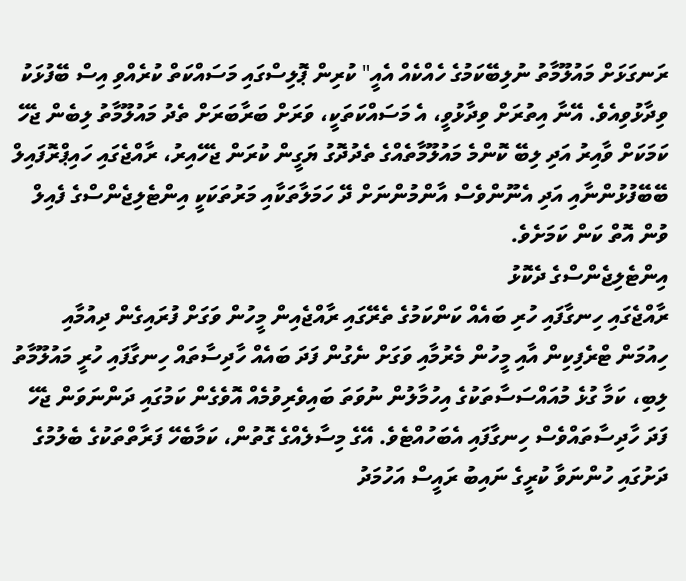ރަނގަޅަށް މައުލޫމާތު ނުލިބޭކަމުގެ ހެއްކެއް އެއީ" ކުރިން ޕޮލިސްގައި މަސައްކަތް ކުރެއްވި އިސް ބޭފުޅަކު ވިދާޅުވިއެވެ. އޭނާ އިތުރަށް ވިދާޅުވީ، އެ މަސައްކަތަކީ، ވަރަށް ބަރާބަރަށް ތެދު މައުލޫމާތު ލިބެން ޖެހޭ ކަމަކަށް ވާއިރު އަދި ލިބޭ ކޮންމެ މައުލޫމާތެއްގެ ތެދުދޮގު ޔަގީން ކުރަން ޖެހޭއިރު، ރާއްޖެގައި ހައިޕްރޮފައިލް ބޭބޭފުޅުންނާއި އަދި އެނޫންވެސް އާންމުންނަށް ދޭ ހަމަލާތަކާއި މަރުތަކަކީ އިންޓެލިޖެންސްގެ ފެއިލް ވުން އޮތް ކަން ކަމަށެވެ.
އިންޓެލިޖެންސްގެ ދެކޮޅު
ރާއްޖެގައި ހިނގާފައި ހުރި ބައެއް ކަންކަމުގެ ތެރޭގައި ރާއްޖެއިން މީހުން ވަގަށް ފުރައިގެން ދިއުމާއި ހިއުމަން ޓްރެފިކިން އާއި މީހުން މެރުމާއި ވަގަށް ނެގުން ފަދަ ބައެއް ހާދިސާތައް ހިނގާފައި ހުރީ މައުލޫމާތު ލިބި، ކަމާ ގުޅެ މުއައްސަސާތަކުގެ އިހުމާލުން ނުވަތަ ބައިވެރިވުމެއް އޮވެގެން ކަމުގައި ދަންނަވަން ޖެހޭ ފަދަ ހާދިސާތައްވެސް ހިނގާފައި އެބަހުއްޓެވެ. އޭގެ މިސާލެއްގެ ގޮތުން، ކަމާބެހޭ ފަރާތްތަކުގެ ބެލުމުގެ ދަށުގައި ހުންނަވާ ކުރީގެ ނައިބު ރައީސް އަހުމަދު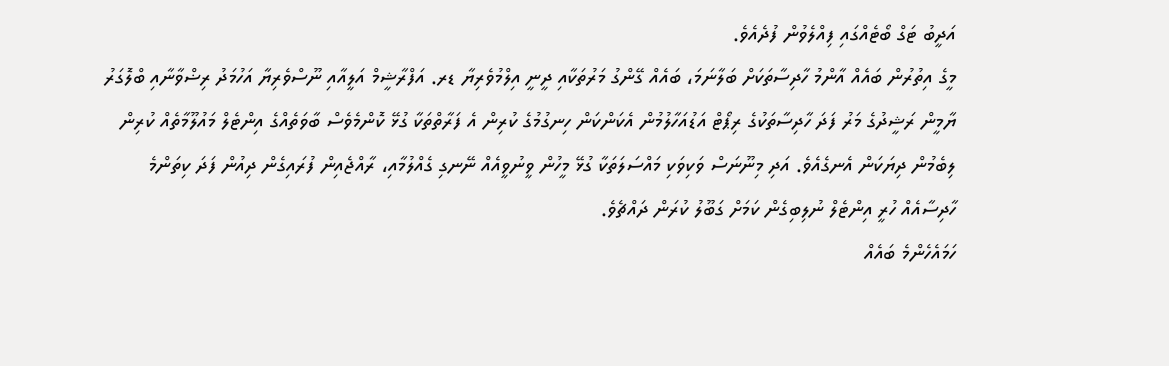އަދީބު ޓަގް ބޯޓެއްގައި ފިއްލެވުން ފުދެއެވެ.
މީގެ އިތުރުން ބައެއް އާންމު ހާދިސާތަކަށް ބަލާނަމަ، ބައެއް ގޭންގު މަރުތަކާއި ދީނީ އިލްމުވެރިޔާ ޑރ. އަފްރާޝީމް އަލީއާއި ނޫސްވެރިޔާ އަހުމަދު ރިޟްވާނާއި ބްލޮގަރު ޔާމީން ރަޝީދުގެ މަރު ފަދަ ހާދިސާތަކުގެ ރިޕޯޓް އަޑުއަހާލުމުން އެކަންކަން ހިނގުމުގެ ކުރިން އެ ފަރާތްތަކާ ގުޅޭ ކޮންމެވެސް ބާވަތެއްގެ އިންޓެލް މައުލޫމާތެއް ކުރިން ލިބެމުން ދިޔަކަން އެނގެއެވެ. އަދި މިނޫނަސް ވަކިވަކި މައްސަލަތަކާ ގުޅޭ މީހުން ވީނުވީއެއް ނޭނގި ގެއްލުމާއި، ރާއްޖެއިން ފުރައިގެން ދިއުން ފަދަ ކިތަންމެ ހާދިސާއެއް ހުރީ އިންޓެލް ނުލިބިގެން ކަމަށް ގަބޫލު ކުރަން ދައްޗެވެ.
ހަމައެހެންމެ ބައެއް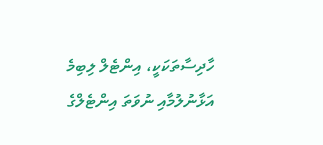ހާދިސާތަކަކީ، އިންޓެލް ލިބިމެ އަޅާނުލުމާއި ނުވަތަ އިންޓެލްގެ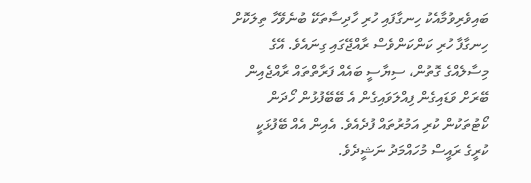ބައިވެރިވުމާއެކު ހިނގާފައި ހުރި ހާދިސާތަކޭ ބުނެވޭހާ ތިލަކޮށް ހިނގާފާ ހުރި ކަންކަންވެސް ރާއްޖޭގައި ގިނައެވެ. އޭގެ މިސާލެއްގެ ގޮތުން، ސިޔާސީ ބައެއް ފަރާތްތައް ރާއްޖެއިން ބޭރަށް ވަޑައިގެން ފިއްލަވައިގެން އެ ބޭބޭފުޅުން ހޯދަން ކޯޓުތަކުން ކުރި އަމުރުތައް ފުދެއެވެ. އެއިން އެއް ބޭފުޅަކީ ކުރީގެ ރައީސް މުހައްމަދު ނަޝީދެވެ.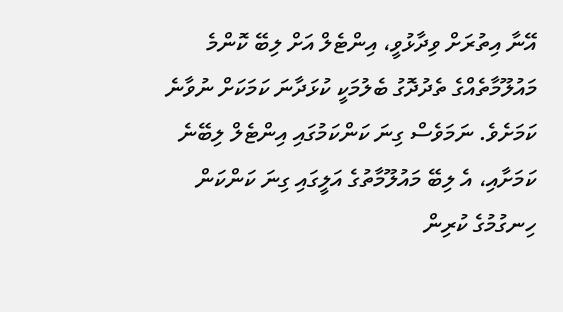އޭނާ އިތުރަށް ވިދާޅުވީ، އިންޓެލް އަށް ލިބޭ ކޮންމެ މައުލޫމާތެއްގެ ތެދުދޮގު ބެލުމަކީ ކުޅަދާނަ ކަމަކަށް ނުވާނެ ކަމަށެވެ. ނަމަވެސް ގިނަ ކަންކަމުގައި އިންޓެލް ލިބޭނެ ކަމަށާއި، އެ ލިބޭ މައުލޫމާތުގެ އަލީގައި ގިނަ ކަންކަން ހިނގުމުގެ ކުރިން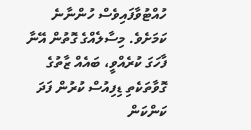ހުއްޓުވާފައިވެސް ހުންނާނެ ކަމަށެވެ. މިސާލެއްގެ ގޮތުން އޭނާ ފާހަގަ ކުރެއްވީ، ބައެއް ޒާތުގެ ގޮވާތަކެތި ޑިފިއުސް ކުރުން ފަދަ ކަންކަން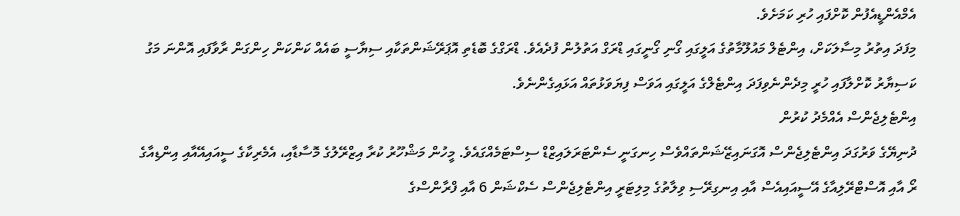އެމްއެންޑީއެފުން ކޮށްފައި ހުރި ކަމަށެވެ.
މިފަދަ އިތުރު މިސާލަކަށް، އިންޓެލް މައުލޫމާތުގެ އަލީގައި ގޯނި ގޯނީގައި ޑްރަގް އަތުލުން ފުދެއެވެ. ޑްރަގްގެ ބޮޑެތި އޮޕަރޭޝަންތަކާއި ސިޔާސީ ބައެއް ކަންކަން ހިންގަން ރާވާފައި އޮންނަ މަގު ކަސިޔާރު ކޮށްލާފައި ހުރީ މިދެންނެވިފަދަ އިންޓެލްގެ އަލީގައި އަވަސް ފިޔަވަޅުތައް އަޅައިގެންނެވެ.
އިންޓެލިޖެންސް އެއްމެދު ކުރުން
ދުނިޔޭގެ ވަރުގަދަ އިންޓެލިޖެންސް އޮގަނައިޒޭޝަންތައްވެސް ހިނގަނީ ސެންޓަރަލައިޒްޑް ސިސްޓަމެއްގައެވެ. މީހުން މަޝްހޫރު ކުރާ އިޒްރޭލުގެ މޮސާޑާއި، އެމެރިކާގެ ސީއައިއޭއާއި އިންޑިއާގެ ރޯ އާއި އޮސްޓްރޭލިއާގެ އޭސީއައިއެސް އާއި އިނގިރޭސި ވިލާތުގެ މިލިޓަރީ އިންޓެލިޖެންސް ސެކްޝަން 6 އާއި ފްރާންސްގެ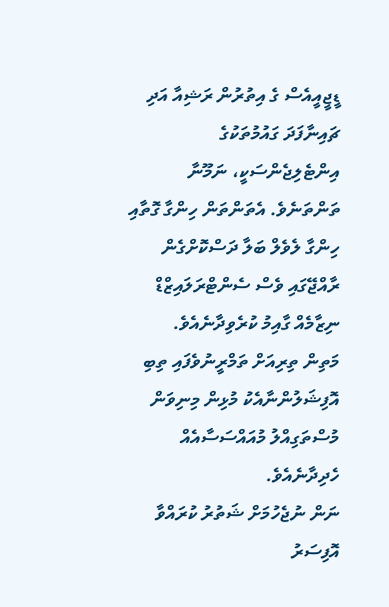ޑީޖީއީއެސް ގެ އިތުރުން ރަޝިއާ އަދި ޗައިނާފަދަ ގައުމުތަކުގެ އިންޓެލިޖެންސަކީ، ނަމޫނާ ތަންތަނެވެ. އެތަންތަން ހިންގާ ގޮތާއި ހިންގާ ލެވެލް ބަލާ ދަސްކޮށްގެން ރާއްޖޭގައި ވެސް ސެންޓްރަލައިޒްޑް ނިޒާމެއް ގާއިމު ކުރެވިދާނެއެވެ.
މަތިން ތިރިއަށް ތަމްރީނުވެފައި ތިބި އޮފިޝަލުންނާއެކު މުޅިން މިނިވަން މުސްތަގިއްލު މުއައްސަސާއެއް ހެދިދާނެއެވެ.
ނަން ނުޖެހުމަށް ޝަތުރު ކުރައްވާ އޮފިސަރު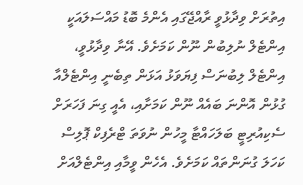އިތުރަށް ވިދާޅުވީ ރާއްޖޭގައި އެންމެ ބޮޑު މައްސަލައަކީ އިންޓެލް ނުލިބުން ނޫން ކަމަށެވެ. އޭނާ ވިދާޅުވީ، އިންޓެލް ލިބުނަސް ފިޔަވަޅު އަޅަން ތިބެނީ އިންޓެލްއާ ގުޅުން އޮންނަ ބައެއް ނޫން ކަމަށާއި، އެއީ ގިނަ ފަހަރަށް ސެކިއުރިޓީ ބަލަހައްޓާ މީހުން ނުވަތަ ޓްރެފިކް ޕޮލިސް ކަހަލަ ގުނަންތައް ކަމަށެވެ. އެހެން ވީމާއި އިންޓެލްއަށް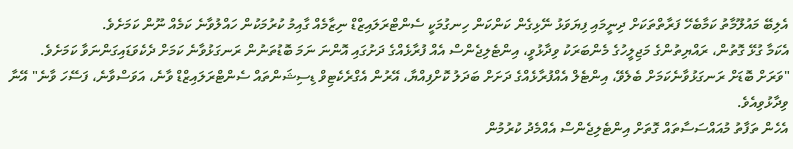އެލިބޭ މައުލޫމާތު ކަމާބެހޭ ފަރާތްތަކަށް ދިނީމައި ފިޔަވަޅު ނޭޅިގެން ކަންކަން ހިނގުމަކީ ސެންޓްރަލައިޒްޑް ނިޒާމެއް ގާއިމު ކުރުމަކުން ހައްލުވާނެ ކަމެއް ނޫން ކަމަށެވެ.
އެކަމާ ގުޅޭ ގޮތުން، ރައްޔިތުންގެ މަޖިލީހުގެ މެންބަރަކު ވިދާޅުވީ، އިންޓެލިޖެންސް އެއް ފުރާޅެއްގެ ދަށުގައި އޮންނަ ނަމަ ބޮޑުތަނުން ރަނގަޅުވާނެ ކަމަށް ދެކެވަޑައިގަންނަވާ ކަމަށެވެ.
"ވަރަށް ބޮޑަށް ރަނގަޅުވާނެކަމަށް ބެލެވޭ، އިންޓެލް އެއްފުރާޅެއްގެ ދަށަށް ބަދަލު ކޮށްފިއްޔާ، އޭރުން އެގްރެކެޓިވް ޑިސިޝަންތައް ސެންޓްރަލައިޒްޑް ވާނެ، އަވަސްވާނެ، ފަސޭހަ ވާނެ" އޭނާ ވިދާޅުވިއެވެ.
އެހެން ތަފާތު މުއައްސަސާތައް ގޮތަށް އިންޓެލިޖެންސް އެއްމެދު ކުރުމުން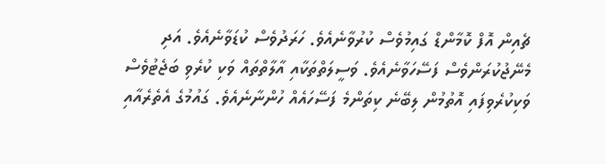ޗެއިން އޮފް ކޮމާންޑް ގައިމުވެސް ކުރުވާނެއެވެ. ހަރަދުވެސް ކުޑަވާނެއެވެ. އަދި މެނޭޖުކުރަންވެސް ފަސޭހަވާނެއެވެ. ވަސީލަތްތަކާއި އާލާތްތައް ވަކި ކުރެވި ބަޖެޓުވެސް ވަކިކުރެވިފައި އޮތުމުން ލިބޭނެ ކިތަންމެ ފަސޭހައެއް ހުންނާނެއެވެ. ގައުމުގެ އެތެރެއާއި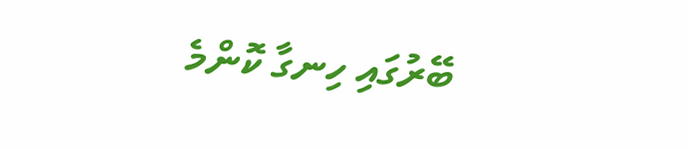ބޭރުގައި ހިނގާ ކޮންމެ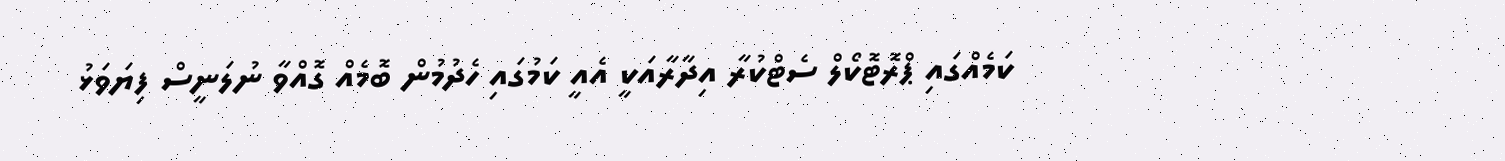ކަމެއްގައި ޕްރޮޓޮކޯލް ސެޓްކުރާ އިދާރާއަކީ އެއީ ކަމުގައި ހެދުމުން ބޮމެއް ގޮއްވާ ނުލަނީސް ފިޔަވަޅު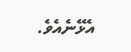އެޅޭނެއެވެ.